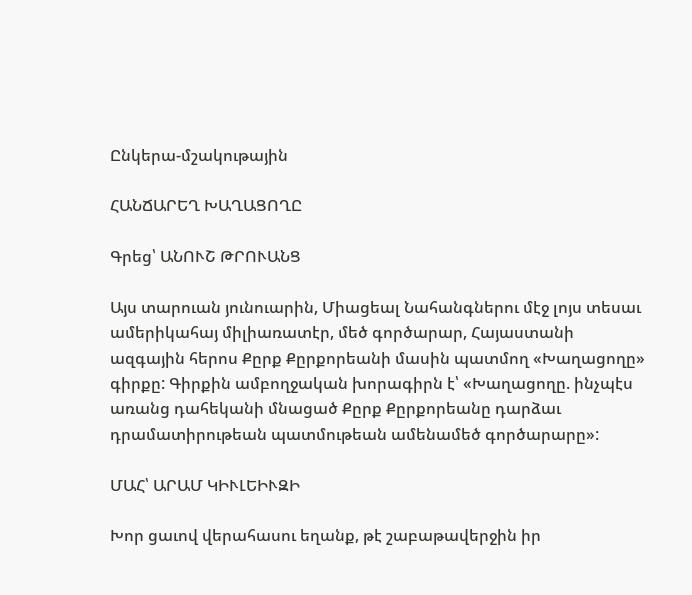Ընկերա-մշակութային

ՀԱՆՃԱՐԵՂ ԽԱՂԱՑՈՂԸ

Գրեց՝ ԱՆՈՒՇ ԹՐՈՒԱՆՑ

Այս տարուան յունուարին, Միացեալ Նահանգներու մէջ լոյս տեսաւ ամերիկահայ միլիառատէր, մեծ գործարար, Հայաստանի ազգային հերոս Քըրք Քըրքորեանի մասին պատմող «Խաղացողը» գիրքը: Գիրքին ամբողջական խորագիրն է՝ «Խաղացողը. ինչպէս առանց դահեկանի մնացած Քըրք Քըրքորեանը դարձաւ դրամատիրութեան պատմութեան ամենամեծ գործարարը»:

ՄԱՀ՝ ԱՐԱՄ ԿԻՒԼԵԻՒԶԻ

Խոր ցաւով վերահասու եղանք, թէ շաբաթավերջին իր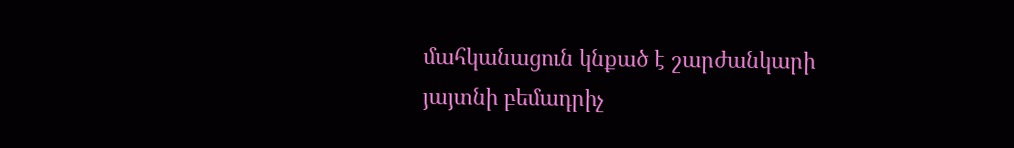մահկանացուն կնքած է շարժանկարի յայտնի բեմադրիչ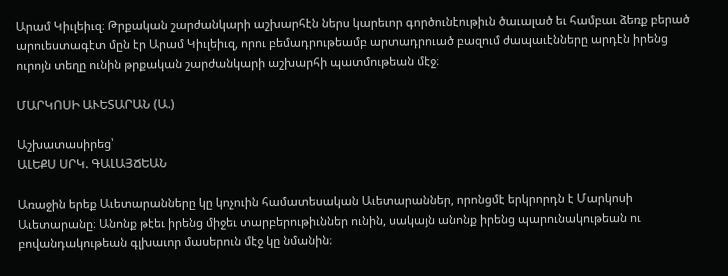Արամ Կիւլեիւզ։ Թրքական շարժանկարի աշխարհէն ներս կարեւոր գործունէութիւն ծաւալած եւ համբաւ ձեռք բերած արուեստագէտ մըն էր Արամ Կիւլեիւզ, որու բեմադրութեամբ արտադրուած բազում ժապաւէնները արդէն իրենց ուրոյն տեղը ունին թրքական շարժանկարի աշխարհի պատմութեան մէջ։

ՄԱՐԿՈՍԻ ԱՒԵՏԱՐԱՆ (Ա.)

Աշխատասիրեց՝
ԱԼԵՔՍ ՍՐԿ. ԳԱԼԱՅՃԵԱՆ

Առաջին երեք Աւետարանները կը կոչուին համատեսական Աւետարաններ, որոնցմէ երկրորդն է Մարկոսի Աւետարանը։ Անոնք թէեւ իրենց միջեւ տարբերութիւններ ունին, սակայն անոնք իրենց պարունակութեան ու բովանդակութեան գլխաւոր մասերուն մէջ կը նմանին։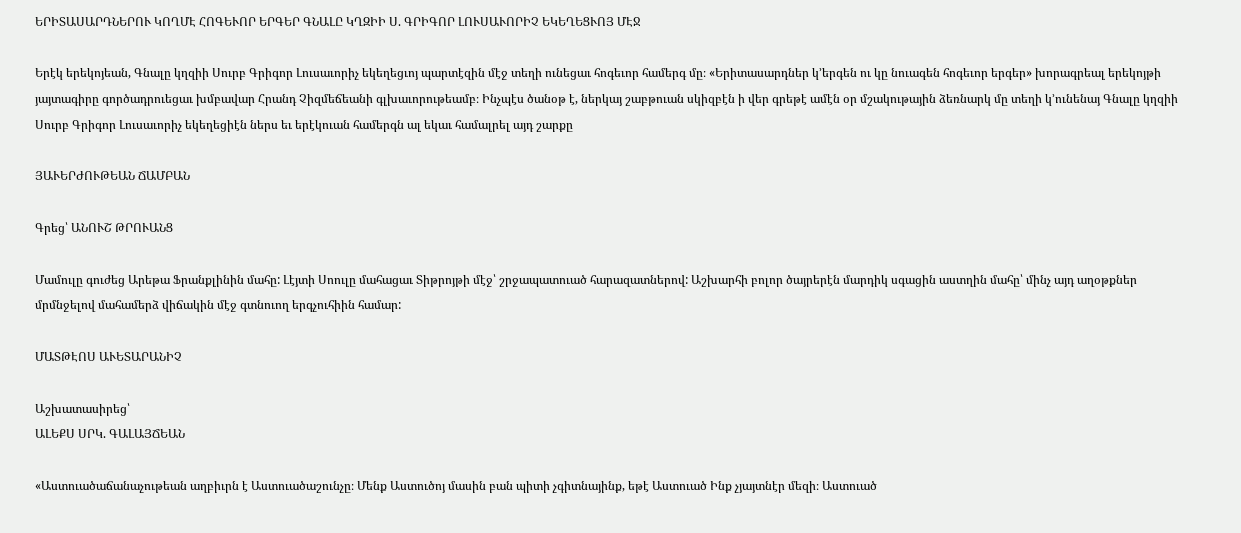ԵՐԻՏԱՍԱՐԴՆԵՐՈՒ ԿՈՂՄԷ ՀՈԳԵՒՈՐ ԵՐԳԵՐ ԳՆԱԼԸ ԿՂԶԻԻ Ս. ԳՐԻԳՈՐ ԼՈՒՍԱՒՈՐԻՉ ԵԿԵՂԵՑՒՈՅ ՄԷՋ

Երէկ երեկոյեան, Գնալը կղզիի Սուրբ Գրիգոր Լուսաւորիչ եկեղեցւոյ պարտէզին մէջ տեղի ունեցաւ հոգեւոր համերգ մը։ «Երիտասարդներ կ՚երգեն ու կը նուագեն հոգեւոր երգեր» խորագրեալ երեկոյթի յայտագիրը գործադրուեցաւ խմբավար Հրանդ Չիզմեճեանի գլխաւորութեամբ։ Ինչպէս ծանօթ է, ներկայ շաբթուան սկիզբէն ի վեր գրեթէ ամէն օր մշակութային ձեռնարկ մը տեղի կ՚ունենայ Գնալը կղզիի Սուրբ Գրիգոր Լուսաւորիչ եկեղեցիէն ներս եւ երէկուան համերգն ալ եկաւ համալրել այդ շարքը

ՅԱՒԵՐԺՈՒԹԵԱՆ ՃԱՄԲԱՆ

Գրեց՝ ԱՆՈՒՇ ԹՐՈՒԱՆՑ

Մամուլը գուժեց Արեթա Ֆրանքլինին մահը: Լէյտի Սոուլը մահացաւ Տիթրոյթի մէջ՝ շրջապատուած հարազատներով: Աշխարհի բոլոր ծայրերէն մարդիկ սգացին աստղին մահը՝ մինչ այդ աղօթքներ մրմնջելով մահամերձ վիճակին մէջ գտնուող երգչուհիին համար:

ՄԱՏԹԷՈՍ ԱՒԵՏԱՐԱՆԻՉ

Աշխատասիրեց՝
ԱԼԵՔՍ ՍՐԿ. ԳԱԼԱՅՃԵԱՆ

«Աստուածաճանաչութեան աղբիւրն է Աստուածաշունչը։ Մենք Աստուծոյ մասին բան պիտի չգիտնայինք, եթէ Աստուած Ինք չյայտնէր մեզի։ Աստուած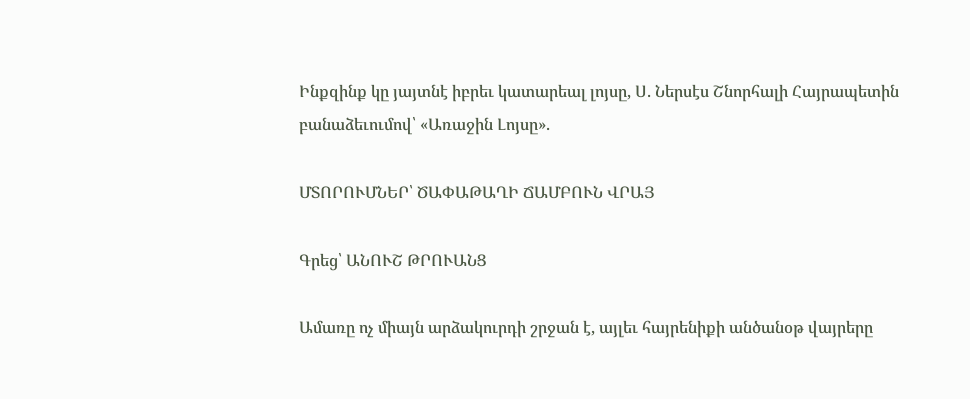Ինքզինք կը յայտնէ իբրեւ կատարեալ լոյսը, Ս. Ներսէս Շնորհալի Հայրապետին բանաձեւումով՝ «Առաջին Լոյսը».

ՄՏՈՐՈՒՄՆԵՐ՝ ԾԱՓԱԹԱՂԻ ՃԱՄԲՈՒՆ ՎՐԱՅ

Գրեց՝ ԱՆՈՒՇ ԹՐՈՒԱՆՑ

Ամառը ոչ միայն արձակուրդի շրջան է, այլեւ հայրենիքի անծանօթ վայրերը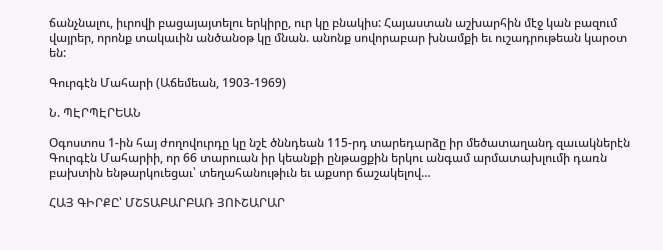ճանչնալու, իւրովի բացայայտելու երկիրը, ուր կը բնակիս: Հայաստան աշխարհին մէջ կան բազում վայրեր, որոնք տակաւին անծանօթ կը մնան. անոնք սովորաբար խնամքի եւ ուշադրութեան կարօտ են:

Գուրգէն Մահարի (Աճեմեան, 1903-1969)

Ն. ՊԷՐՊԷՐԵԱՆ

Օգոստոս 1-ին հայ ժողովուրդը կը նշէ ծննդեան 115-րդ տարեդարձը իր մեծատաղանդ զաւակներէն Գուրգէն Մահարիի, որ 66 տարուան իր կեանքի ընթացքին երկու անգամ արմատախլումի դառն բախտին ենթարկուեցաւ՝ տեղահանութիւն եւ աքսոր ճաշակելով…

ՀԱՅ ԳԻՐՔԸ՝ ՄՇՏԱԲԱՐԲԱՌ ՅՈՒՇԱՐԱՐ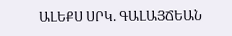ԱԼԵՔՍ ՍՐԿ. ԳԱԼԱՅՃԵԱՆ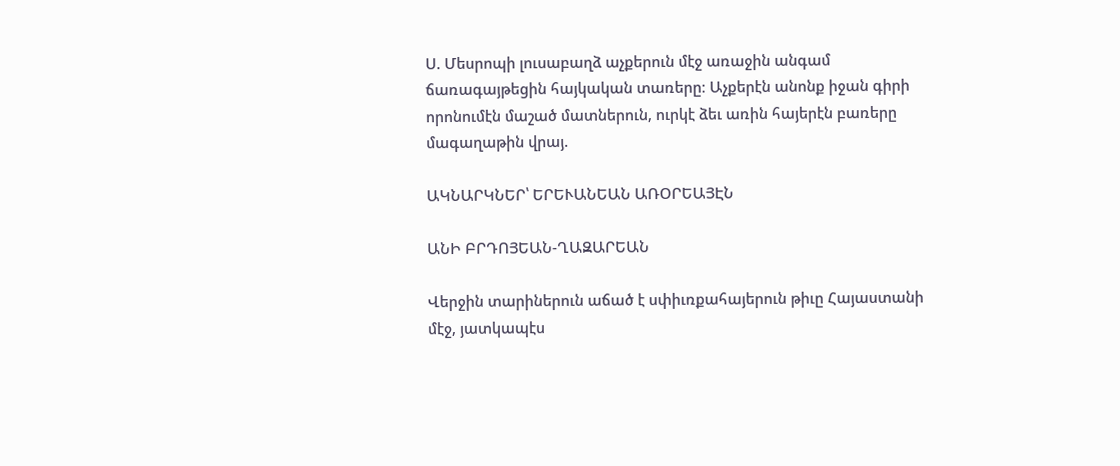Ս. Մեսրոպի լուսաբաղձ աչքերուն մէջ առաջին անգամ ճառագայթեցին հայկական տառերը։ Աչքերէն անոնք իջան գիրի որոնումէն մաշած մատներուն, ուրկէ ձեւ առին հայերէն բառերը մագաղաթին վրայ.

ԱԿՆԱՐԿՆԵՐ՝ ԵՐԵՒԱՆԵԱՆ ԱՌՕՐԵԱՅԷՆ

ԱՆԻ ԲՐԴՈՅԵԱՆ-ՂԱԶԱՐԵԱՆ

Վերջին տարիներուն աճած է սփիւռքահայերուն թիւը Հայաստանի մէջ, յատկապէս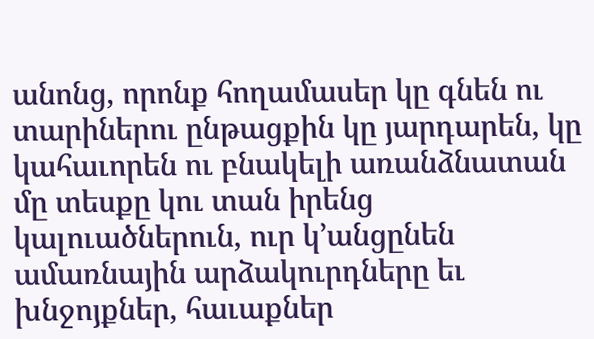անոնց, որոնք հողամասեր կը գնեն ու տարիներու ընթացքին կը յարդարեն, կը կահաւորեն ու բնակելի առանձնատան մը տեսքը կու տան իրենց կալուածներուն, ուր կ՚անցընեն ամառնային արձակուրդները եւ խնջոյքներ, հաւաքներ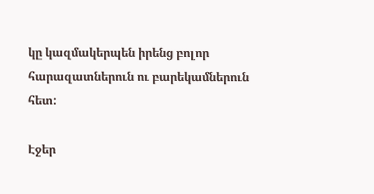կը կազմակերպեն իրենց բոլոր հարազատներուն ու բարեկամներուն հետ:

Էջեր